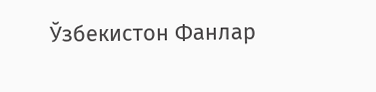Ўзбекистон Фанлар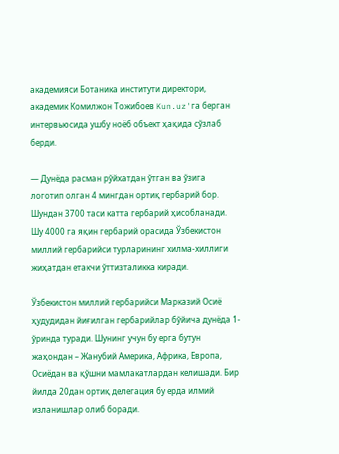академияси Ботаника институти директори, академик Комилжон Тожибоев Kun.uz'га берган интервьюсида ушбу ноёб объект ҳақида сўзлаб берди.

— Дунёда расман рўйхатдан ўтган ва ўзига логотип олган 4 мингдан ортиқ гербарий бор. Шундан 3700 таси катта гербарий ҳисобланади. Шу 4000 га яқин гербарий орасида Ўзбекистон миллий гербарийси турларининг хилма-хиллиги жиҳатдан етакчи ўттизталикка киради.

Ўзбекистон миллий гербарийси Марказий Осиё ҳудудидан йиғилган гербарийлар бўйича дунёда 1-ўринда туради. Шунинг учун бу ерга бутун жаҳондан – Жанубий Америка, Африка, Европа, Осиёдан ва қўшни мамлакатлардан келишади. Бир йилда 20дан ортиқ делегация бу ерда илмий изланишлар олиб боради.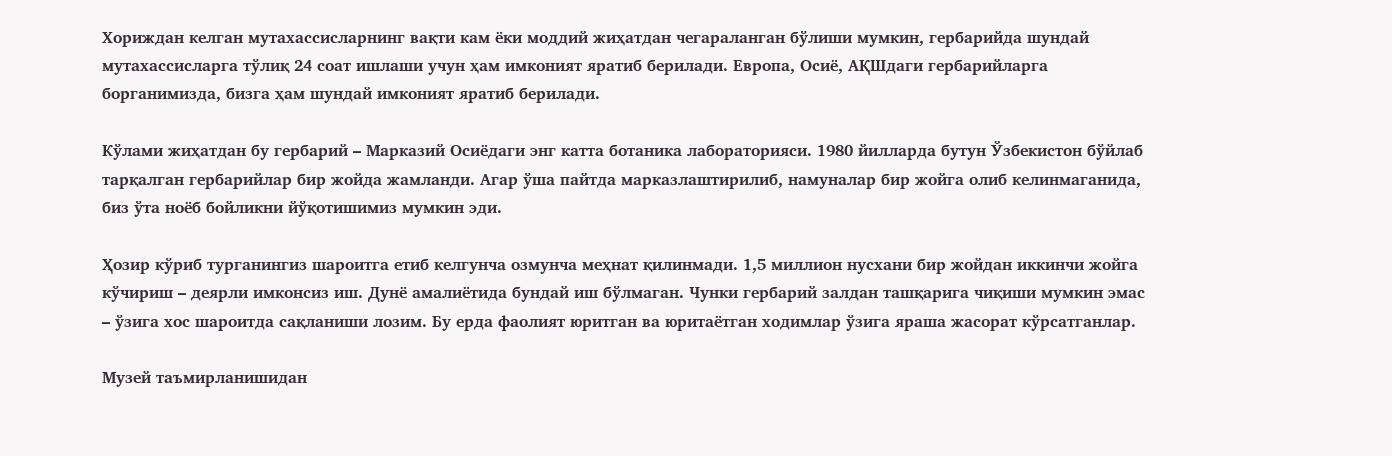Хориждан келган мутахассисларнинг вақти кам ёки моддий жиҳатдан чегараланган бўлиши мумкин, гербарийда шундай мутахассисларга тўлиқ 24 соат ишлаши учун ҳам имконият яратиб берилади. Европа, Осиё, АҚШдаги гербарийларга борганимизда, бизга ҳам шундай имконият яратиб берилади.

Кўлами жиҳатдан бу гербарий – Марказий Осиёдаги энг катта ботаника лабораторияси. 1980 йилларда бутун Ўзбекистон бўйлаб тарқалган гербарийлар бир жойда жамланди. Агар ўша пайтда марказлаштирилиб, намуналар бир жойга олиб келинмаганида, биз ўта ноёб бойликни йўқотишимиз мумкин эди.

Ҳозир кўриб турганингиз шароитга етиб келгунча озмунча меҳнат қилинмади. 1,5 миллион нусхани бир жойдан иккинчи жойга кўчириш – деярли имконсиз иш. Дунё амалиётида бундай иш бўлмаган. Чунки гербарий залдан ташқарига чиқиши мумкин эмас – ўзига хос шароитда сақланиши лозим. Бу ерда фаолият юритган ва юритаётган ходимлар ўзига яраша жасорат кўрсатганлар.

Музей таъмирланишидан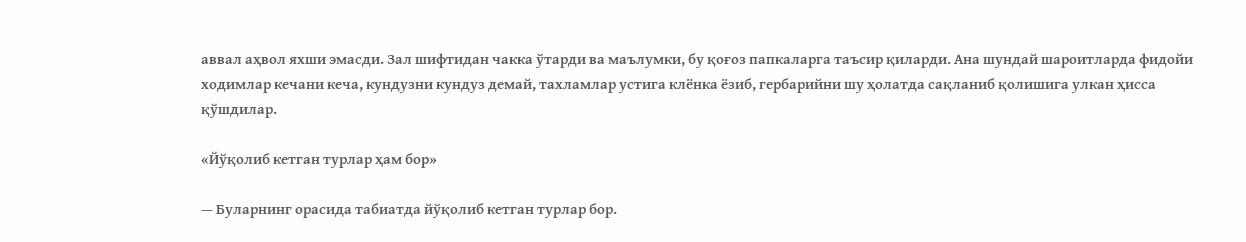аввал аҳвол яхши эмасди. Зал шифтидан чакка ўтарди ва маълумки, бу қоғоз папкаларга таъсир қиларди. Ана шундай шароитларда фидойи ходимлар кечани кеча, кундузни кундуз демай, тахламлар устига клёнка ёзиб, гербарийни шу ҳолатда сақланиб қолишига улкан ҳисса қўшдилар.

«Йўқолиб кетган турлар ҳам бор»

— Буларнинг орасида табиатда йўқолиб кетган турлар бор.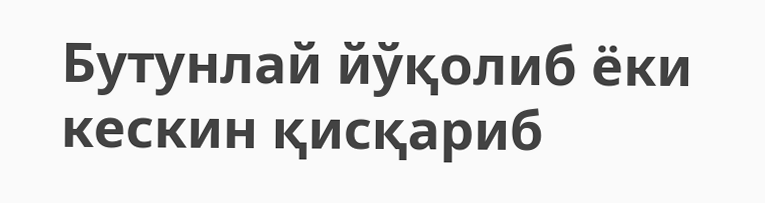Бутунлай йўқолиб ёки кескин қисқариб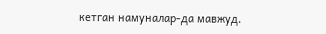кетган намуналар-да мавжуд.